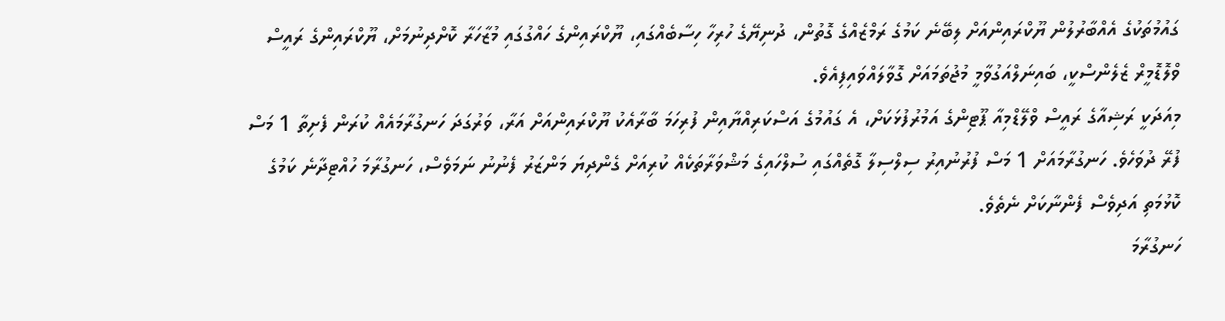ގައުމުތަކުގެ އެއްބާރުލުން ޔޫކްރައިންއަށް ލިބޭނެ ކަމުގެ ރަމްޒެއްގެ ގޮތުން، ދުނިޔޭގެ ހުރިހާ ހިސާބެއްގައި، ޔޫކްރައިންގެ ހައްގުގައި މުޒާހަރާ ކޮށްދިނުމަށް، ޔޫކްރައިންގެ ރައީސް ވްލޮޑޮމީރް ޒެލެންސްކީ، ބައިނަލްއަގުވާމީ މުޖުތަމައަށް ގޮވާލައްވައިފިއެވެ.
މިއަދަކީ ރަޝިއާގެ ރައީސް ވްލޭޑްމިއާ ޕޫޓިންގެ އަމުރުފުޅަކަށް، އެ ގައުމުގެ އަސްކަރިއްޔާއިން ފުރިހަމަ ބާރާއެކު ޔޫކްރައިންއަށް އަރާ، ވަރުގަދަ ހަނގުރާމައެއް ކުރަން ފެށިތާ 1 މަސް ފުރޭ ދުވަހެވެ. ހަނގުރާމައަށް 1 މަސް ފުރުނުއިރު ސިލްސިލާ ގޮތެއްގައި ސުލްހައިގެ މަޝްވަރާތަކެއް ކުރިއަށް ގެންދިޔަ މަންޒަރު ފެނުނު ނަމަވެސް، ހަނގުރާމަ ހުއްޓިދާނެ ކަމުގެ ކޮޅުމަތި އަދިވެސް ފެންނާކަށް ނެތެވެ.
ހަނގުރާމަ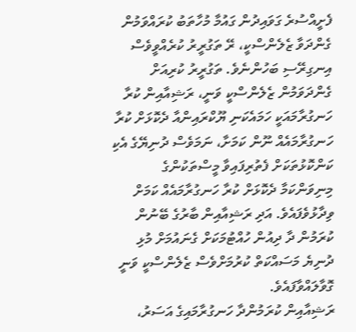ފެށީއްސުރެ ގަވައިދުން ގައުމާ މުހާތަބު ކުރައްވަމުން ގެންދަވާ ޒެލެންސްކީ، ރޭ ތަގުރީރު ކުރެއްވީވެސް އިނގިރޭސި ބަހުންނެވެ. ތަގުރީރު ކުރިއަށް ގެންދަވަމުން ޒެލެންސްކީ ވަނީ، ރަޝިއާއިން ކުރާ ހަނގުރާމައަކީ ހަމައެކަނި ޔޫކްރައިންއާ ދެކޮޅަށް ކުރާ ހަނގުރާމައެއް ނޫން ކަމަށާ، ނަމަވެސް ދުނިޔޭގެ އެކި ކަންކޮޅުތަކަށް ފެތުރިފައިވާ މީސްތަކުންގެ މިނިވަންކަމާ ދެކޮޅަށް ކުރާ ހަނގުރާމައެއް ކަމަށް ވިދާޅުވެފައެވެ. އަދި ރަޝިއާއިން ބާރުގެ ބޭނުން ކުރަމުން ދާ ދިއުން ހުއްޓުމަކަށް ގެނައުމަށް މުޅި ދުނިޔެ މަސައްކަތް ކުރުމަށްވެސް ޒެލެންސްކީ ވަނީ ގޮވާލައްވާފައެވެ.
ރަޝިއާއިން ކުރަމުންދާ ހަނގުރާމައިގެ އަސަރު،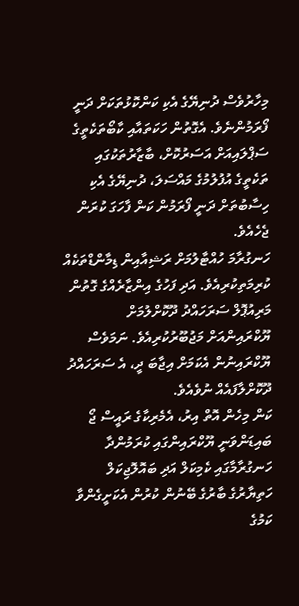މިހާރުވެސް ދުނިޔޭގެ އެކި ކަންކޮޅުތަކަށް ދަނީ ފޯރަމުންނެވެ. އެގޮތުން ހަކަތައާއި ކާބޯތަކެތީގެ ސަޕްލައިއަށް އަސަރުކޮށް، ބާޒާރުތަކުގައި ތަކެތީގެ އުފުލުމުގެ މައްސަލަ، ދުނިޔޭގެ އެކި ހިސާބުތަށް ދަނީ ފޯރަމުން ކަން ފާހަގަ ކުރަން ޖެހެއެވެ.
ހަނގުރާމަ ހުއްޓާލުމަށް ރަޝިއާއިން ޑިމާންޑްތަކެއް ކުރިމަތިކުރިއެވެ. އަދި ފަހުގެ އިންޒާރެއްގެ ގޮތުން މަރިއުޕޮލް ސަރަހައްދު ދޫކޮށްލުމަށް ޔޫކްރައިންއަށް މަޖުބޫރުކުރިއެވެ. ނަމަވެސް ޔޫކްރައިނުން އެކަމަށް އިޖާބަ ދީ، އެ ސަރަހައްދު ދޫކޮށްލާފައެއް ނުވެއެވެ.
ކަން މިހެން އޮތް އިރު، އެމެރިކާގެ ރައީސް ޖޯ ބައިޑަންވަނީ ޔޫކްރައިންގައި ކުރަމުންދާ ހަނގުރާމާގައި ކެމިކަލް އަދި ބައޮލޮޖިކަލް ހަތިޔާރުގެ ބާރުގެ ބޭނުން ކުރުން އެކަށީގެންވާ ކަމުގެ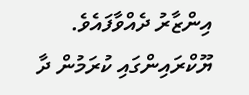އިންޒާރު ދެއްވާފައެވެ. ޔޫކްރައިންގައި ކުރަމުން ދާ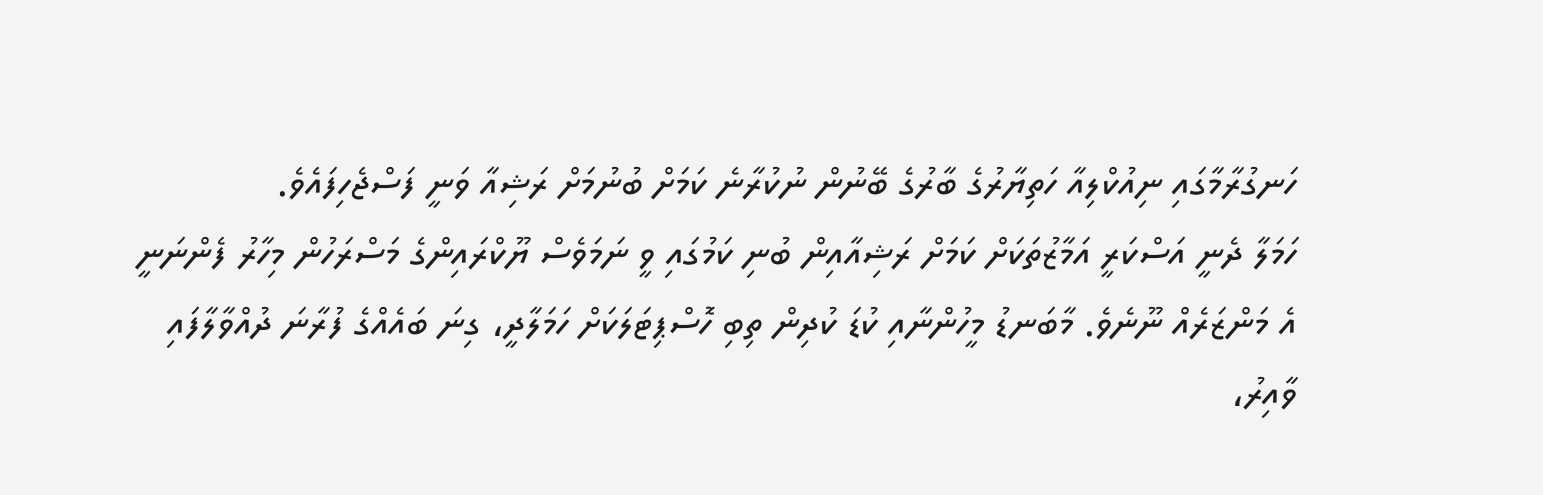ހަނގުރާމާގައި ނިއުކްލިއާ ހަތިޔާރުގެ ބާރުގެ ބޭނުން ނުކުރާނެ ކަމަށް ބުނުމަށް ރަޝިއާ ވަނީ ފަސްޖެހިފައެވެ.
ހަމަލާ ދެނީ އަސްކަރީ އަމާޒުތަކަށް ކަމަށް ރަޝިއާއިން ބުނި ކަމުގައި ވީ ނަމަވެސް ޔޫކްރައިންގެ މަސްރަހުން މިހާރު ފެންނަނީ އެ މަންޒަރެއް ނޫނެވެ. މާބަނޑު މީހުންނާއި ކުޑަ ކުދިން ތިބި ހޮސްޕިޓަލަކަށް ހަމަލާދީ، ގިނަ ބައެއްގެ ފުރާނަ ދުއްވާލާފައި ވާއިރު،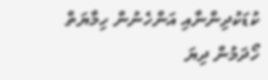ކުޑަކުދިންނާއި އަންހެނުން ހިމާޔަތް ހޯދަމުން ދިޔަ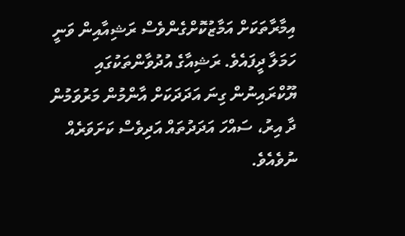އިމާރާތަކަށް އަމާޒުކޮށްގެންވެސް ރަޝިއާއިން ވަނީ ހަމަލާ ދީފައެވެ. ރަޝިއާގެ އުދުވާންތަކުގައި ޔޫކްރައިނުން ގިނަ އަދަދަކަށް އާންމުން މަރުވަމުން ދާ އިރު، ސައްހަ އަދަދުތައް އަދިވެސް ކަށަވަރެއް ނުވެއެވެ.